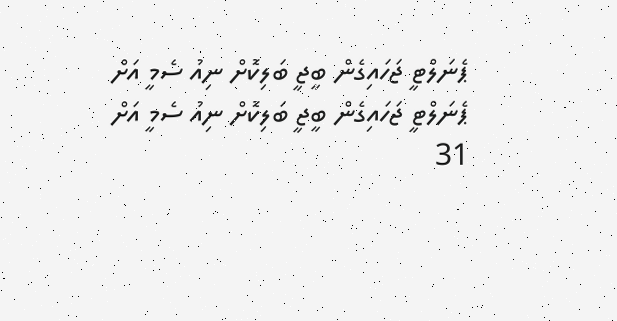ޕެނަލްޓީ ޖަހައިގެން ބީޖީ ބަލިކޮށް ނިއު ސެމީ އަށް
ޕެނަލްޓީ ޖަހައިގެން ބީޖީ ބަލިކޮށް ނިއު ސެމީ އަށް
31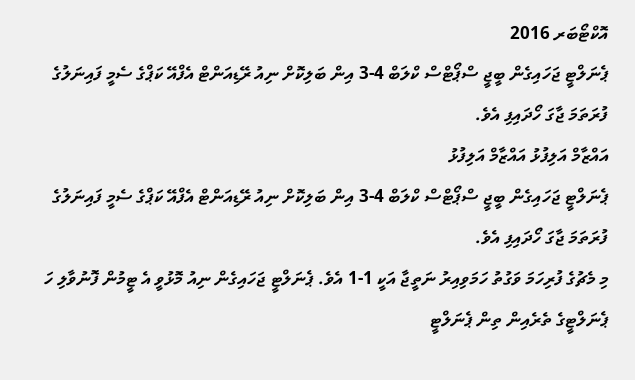އޮކްޓޯބަރ 2016
ޕެނަލްޓީ ޖަހައިގެން ބީޖީ ސްޕޯޓްސް ކްލަބް 4-3 އިން ބަލިކޮށް ނިއު ރޭޑިއަންޓް އެފްއޭ ކަޕްގެ ސެމީ ފައިނަލުގެ ފުރަތަމަ ޖާގަ ހޯދައިފި އެވެ.
އައްޒާމް އަލިފުޅު އައްޒާމް އަލިފުޅު
ޕެނަލްޓީ ޖަހައިގެން ބީޖީ ސްޕޯޓްސް ކްލަބް 4-3 އިން ބަލިކޮށް ނިއު ރޭޑިއަންޓް އެފްއޭ ކަޕްގެ ސެމީ ފައިނަލުގެ ފުރަތަމަ ޖާގަ ހޯދައިފި އެވެ.
މި މެޗުގެ ފުރިހަމަ ވަގުތު ހަމަވިއިރު ނަތީޖާ އަކީ 1-1 އެވެ. ޕެނަލްޓީ ޖަހައިގެން ނިއު މޮޅުވީ އެ ޓީމުން ފޮނުވާލި ހަ ޕެނަލްޓީގެ ތެރެއިން ތިން ޕެނަލްޓީ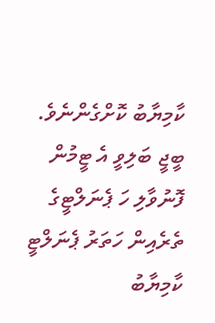ކާމިޔާބު ކޮށްގެންނެވެ. ބީޖީ ބަލިވީ އެ ޓީމުން ފޮނުވާލި ހަ ޕެނަލްޓީގެ ތެރެއިން ހަތަރު ޕެނަލްޓީ ކާމިޔާބު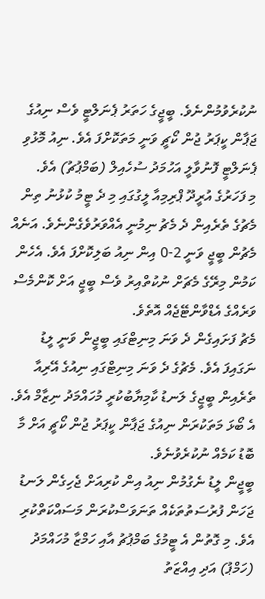ނުކުރެވުމުންނެވެ. ބީޖީގެ ހަތަރު ޕެނަލްޓީ ވެސް ނިއުގެ ޖަޕާން ކީޕަރު ޖުން ކޯޗީ ވަނީ މަތަކޮށްފަ އެވެ. ނިއު މޮޅުވި ޕެނަލްޓީ ފޮނުވާލީ އަހުމަދު ސުހެއިލް (ބަމްޕުޗު) އެވެ.
މި ފަހަރުގެ އުރީދޫ ޕްރިމިއާ ލީގުގައި މި ދެ ޓީމު ކުޅުނު ތިން މެޗުގެ ތެރެއިން ދެ މެޗު ނިމުނީ އެއްވަރުވެގެންނެވެ. އަނެއް މެޗުން ބީޖީ ވަނީ 2-0 އިން ނިއު ބަލިކޮށްފަ އެވެ. އެހެން ކަމުން މިރޭގެ މެޗަށް ނުކުތްއިރު ވެސް ބީޖީ އަށް ކޮންމެސް ވަރެއްގެ އެޑްވާންޓޭޖެއް އޮތެވެ.
މެޗު ފަށައިގެން ދެ ވަނަ މިނިޓްގައި ބީޖީން ވަނީ ލީޑު ނަގައިފަ އެވެ. މެޗުގެ ދެ ވަނަ މިނިޓްގައި ނިއުގެ އޭރިއާ ތެރެއިން ބީޖީގެ ލަނޑު ކާމިޔާބުކުރީ މުހައްމަދު ނިޒާމް އެވެ. އެ ބޯޅަ މަތަކުރަން ނިއުގެ ޖަޕާން ކީޕަރު ޖުން ކޯޗީ އަށް މާ ބޮޑު ކަމެއް ނުކުރެވުނެވެ.
ބީޖީން ލީޑު ނެގުމުން ނިއު އިން ކުރިއަށް ޖެހިގެން ލަނޑު ޖަހަން ފުރުސަތުތަކެއް ތަނަވަސްކުރަން މަސައްކަތްކުރި އެވެ. މި ގޮތުން އެ ޓީމުގެ ބަމްޕުޗު އާއި ހަމްޒާ މުހައްމަދު (ހަމްޕު) އަދި އިއްޒަތު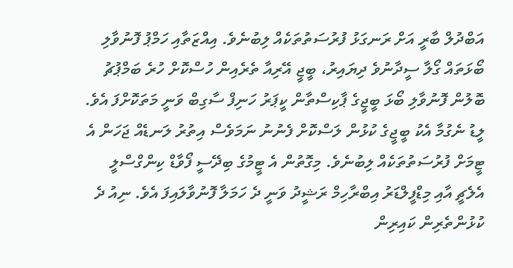އަބްދުލް ބާރީ އަށް ރަނގަޅު ފުރުސަތުތަކެއް ލިބުނެވެ. އިއްޒަތާއި ހަމްޕު ފޮނުވާލި ބޯޅަތައް ގޯލާ ސީދާނުވެ ދިޔައިރު، ބީޖީ އޭރިއާ ތެރެއިން ހުސްކޮށް ހުރެ ބަމްޕުޗު ބޮލުން ފޮނުވާލި ބޯޅަ ބީޖީގެ ޕާކިސްތާން ކީޕަރު ހަނިފް ސާގިބް ވަނީ މަތަކޮށްފަ އެވެ.
ލީޑު ނެގުމާ އެކު ބީޖީގެ ކުޅުން ލަސްކޮށް ފެނުނު ނަމަވެސް އިތުރު ލަނޑެއް ޖަހަން އެ ޓީމަށް ފުރުސަތުތަކެއް ލިބުނެވެ. މިގޮތުން އެ ޓީމުގެ ބިދޭސީ ފޯވާޑް ކިންގްސްލީ އެލެޗީ އާއި މިޑްފީލްޑަރު އިބްރާހިމް ރަޝީދު ވަނީ ދެ ހަމަލާ ފޮނުވާލައިފަ އެވެ. ނިއު ދެ ކުޅުންތެރިން ކައިރިން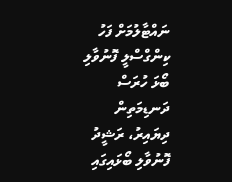ނައްޓާލުމަށް ފަހު ކިންގްސްލީ ފޮނުވާލި ބޯޅަ ހުރަސް ދަނޑިމަތިން ދިޔައިރު، ރަޝީދު ފޮނުވާލި ބޯޅައިގައި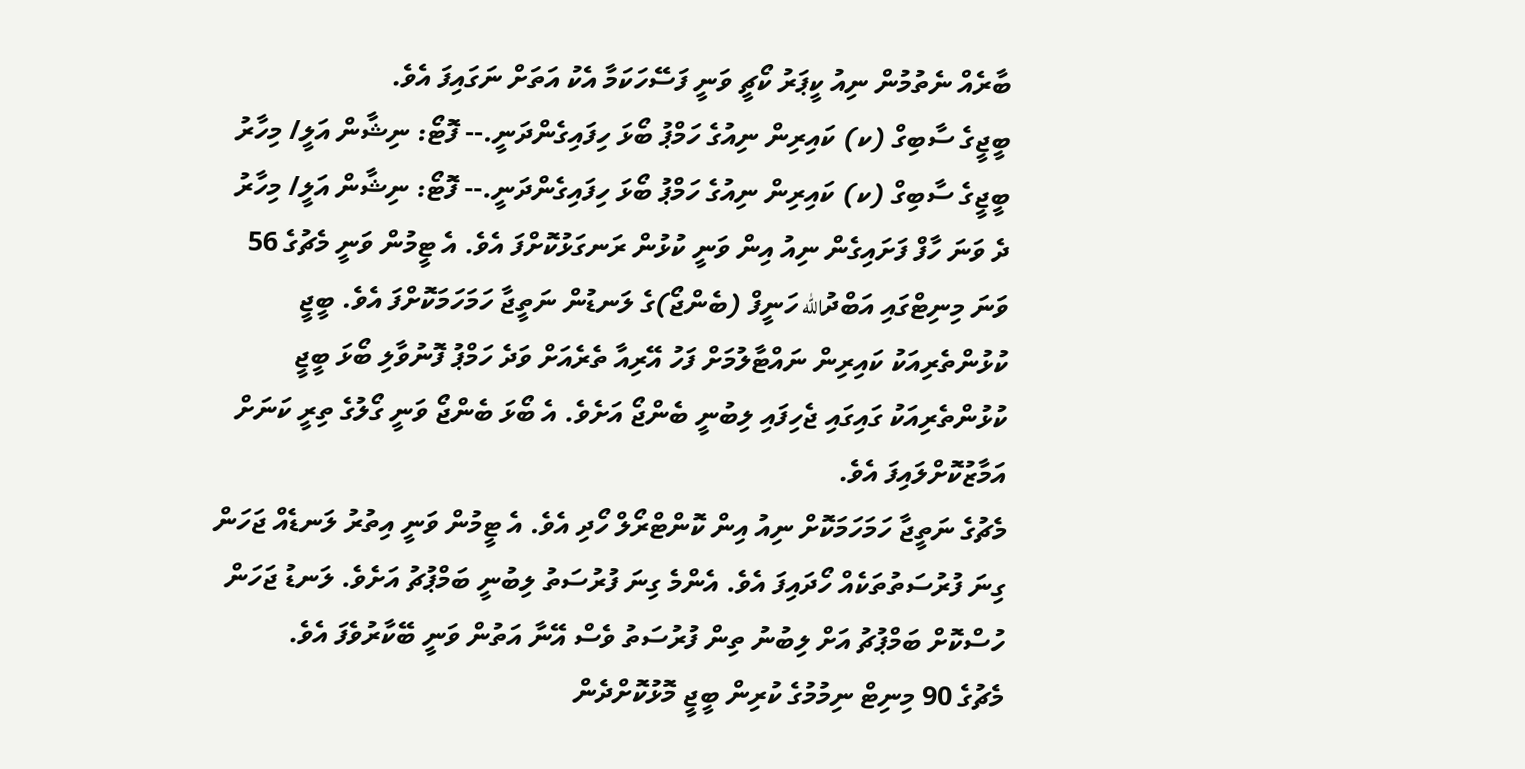ބާރެއް ނެތުމުން ނިއު ކީޕަރު ކޯޗީ ވަނީ ފަސޭހަކަމާ އެކު އަތަށް ނަގައިފަ އެވެ.
ބީޖީގެ ސާބިގް (ކ) ކައިރިން ނިއުގެ ހަމްޕު ބޯޅަ ހިފައިގެންދަނީ.-- ފޮޓޯ: ނިޝާން އަލީ/ މިހާރު
ބީޖީގެ ސާބިގް (ކ) ކައިރިން ނިއުގެ ހަމްޕު ބޯޅަ ހިފައިގެންދަނީ.-- ފޮޓޯ: ނިޝާން އަލީ/ މިހާރު
ދެ ވަނަ ހާފް ފަށައިގެން ނިއު އިން ވަނީ ކުޅުން ރަނގަޅުކޮށްފަ އެވެ. އެ ޓީމުން ވަނީ މެޗުގެ 56 ވަނަ މިނިޓްގައި އަބްދުالله ހަނީފް (ބެންޖޯ)ގެ ލަނޑުން ނަތީޖާ ހަމަހަމަކޮށްފަ އެވެ. ބީޖީ ކުޅުންތެރިއަކު ކައިރިން ނައްޓާލުމަށް ފަހު އޭރިއާ ތެރެއަށް ވަދެ ހަމްޕު ފޮނުވާލި ބޯޅަ ބީޖީ ކުޅުންތެރިއަކު ގައިގައި ޖެހިފައި ލިބުނީ ބެންޖޯ އަށެވެ. އެ ބޯޅަ ބެންޖޯ ވަނީ ގޯލުގެ ތިރީ ކަނަށް އަމާޒުކޮށްލައިފަ އެވެ.
މެޗުގެ ނަތީޖާ ހަމަހަމަކޮށް ނިއު އިން ކޮންޓްރޯލް ހޯދި އެވެ. އެ ޓީމުން ވަނީ އިތުރު ލަނޑެއް ޖަހަން ގިނަ ފުރުސަތުތަކެއް ހޯދައިފަ އެވެ. އެންމެ ގިނަ ފުރުސަތު ލިބުނީ ބަމްޕުޗު އަށެވެ. ލަނޑު ޖަހަން ހުސްކޮށް ބަމްޕުޗު އަށް ލިބުނު ތިން ފުރުސަތު ވެސް އޭނާ އަތުން ވަނީ ބޭކާރުވެފަ އެވެ.
މެޗުގެ 90 މިނިޓް ނިމުމުގެ ކުރިން ބީޖީ މޮޅުކޮށްދެން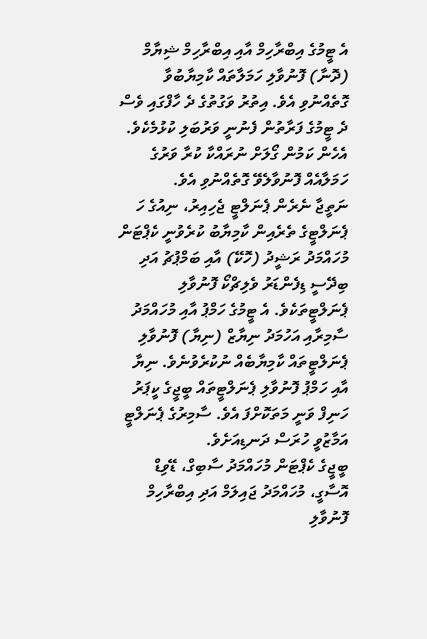އެ ޓީމުގެ އިބްރާހިމް އާއި އިބްރާހިމް ޝިޔާމް (ދޮނާ) ފޮނުވާލި ހަމަލާތައް ކާމިޔާބުވާ ގޮތެއްނުވި އެވެ. އިތުރު ވަގުތުގެ ދެ ހާފްގައި ވެސް ދެ ޓީމުގެ ފަރާތުން ފެނުނީ ވަރުބަލި ކުޅުމެކެވެ. އެހެން ކަމުން ގޯލަށް ނުރައްކާ ކުރާ ވަރުގެ ހަމަލާއެއް ފޮނުވާލެވޭ ގޮތެއްނުވި އެވެ.
ނަތީޖާ ނެރެން ޕެނަލްޓީ ޖެހިއިރު، ނިއުގެ ހަ ޕެނަލްޓީގެ ތެރެއިން ކާމިޔާބު ކުރެވުނީ ކެޕްޓަން މުހައްމަދު ރަޝީދު (ހޮކޭ) އާއި ބަމްޕުޗު އަދި ބިދޭސީ ޑިފެންޑަރު ވެލިޗްކޯ ފޮނުވާލި ޕެނަލްޓީތަކެވެ. އެ ޓީމުގެ ހަމްޕު އާއި މުހައްމަދު ސާމިރާއި އަހުމަދު ނިޔާޒް (ނިޔާ) ފޮނުވާލި ޕެނަލްޓީތައް ކާމިޔާބެއް ނުކުރެވުނެވެ. ނިޔާ އާއި ހަމްޕު ފޮނުވާލި ޕެނަލްޓީތައް ބީޖީގެ ކީޕަރު ހަނިފް ވަނީ މަތަކޮށްފަ އެވެ. ސާމިރުގެ ޕެނަލްޓީ އަމާޒުވީ ހުރަސް ދަނޑިއަށެވެ.
ބީޖީގެ ކެޕްޓަން މުހައްމަދު ސާބިގް، ޑޭވިޑް އޮސާގީ، މުހައްމަދު ޖައިލަމް އަދި އިބްރާހިމް ފޮނުވާލި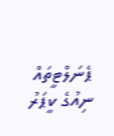ޕެނަލްޓީތައް ނިއުގެ ކީޕަރު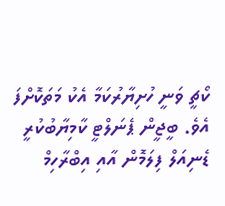ކޯޗީ ވަނީ ހުށިޔާރުކަމާ އެކު މަތަކޮށްފަ އެވެ. ބީޖީން ޕެނަލްޓީ ކާމިޔާބުކުރީ ޑެނިއަލް ފިލަމޮން އާއި އިބްރާހިމް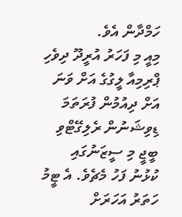ހަމްދާން އެވެ.
މިއީ މި ފަހަރު އުރީދޫ ދިވެހި ޕްރިމިއާ ލީގުގެ އަށް ވަނަ އަށް ދިއުމުން ފުރަތަމަ ޑިވިޝަނުން ރެލިގޭޓްވި ބީޖީ މި ސީޒަނުގައި ކުޅުނު ފަހު މެޗެވެ. އެ ޓީމު ހަތަރު އަހަރަށް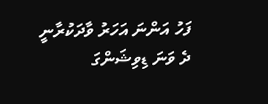ފަހު އަންނަ އަހަރު ވާދަކުރާނީ ދެ ވަނަ ޑިވިޝަންގަ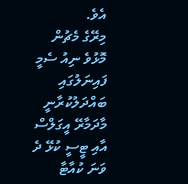އެވެ.
މިރޭގެ މެޗުން މޮޅުވެ ނިއު ސެމީ ފައިނަލުގައި ބައްދަލުކުރާނީ މާދަމާރޭ އީގަލްސް އާއި ޓީސީ ކުޅޭ ދެ ވަނަ ކުއާޓާ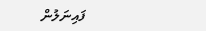ފައިނަލުން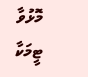މޮޅުވާ ޓީމަކާ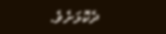ދެކޮޅަށެވެ.